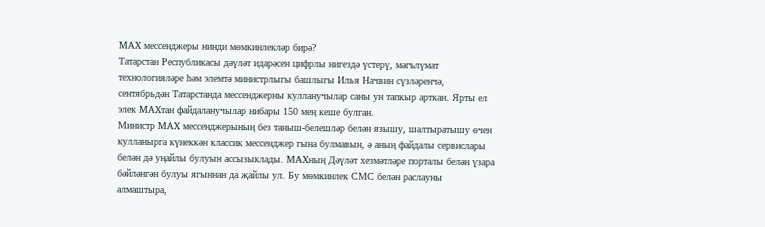MAX мессенджеры нинди мөмкинлекләр бирә?
Татарстан Республикасы дәүләт идарәсен цифрлы нигездә үстерү, мәгълүмат технологияләре һәм элемтә министрлыгы башлыгы Илья Начвин сүзләренчә, сентябрьдән Татарстанда мессенджерны кулланучылар саны ун тапкыр арткан. Ярты ел элек MAXтан файдаланучылар нибары 150 мең кеше булган.
Министр MAX мессенджерының без таныш-белешләр белән язышу, шалтыратышу өчен кулланырга күнеккән классик мессенджер гына булмавын, ә аның файдалы сервислары белән дә уңайлы булуын ассызыклады. MAXның Дәүләт хезмәтләре порталы белән үзара бәйләнгән булуы ягыннан да җайлы ул. Бу мөмкинлек СМС белән раслауны алмаштыра,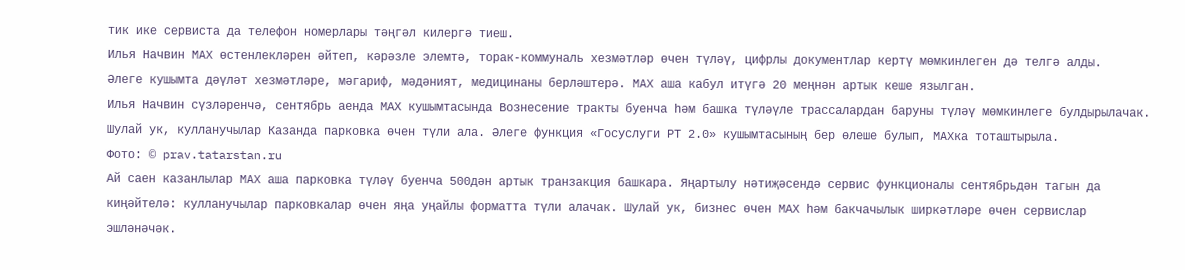тик ике сервиста да телефон номерлары тәңгәл килергә тиеш.
Илья Начвин MAX өстенлекләрен әйтеп, кәрәзле элемтә, торак-коммуналь хезмәтләр өчен түләү, цифрлы документлар кертү мөмкинлеген дә телгә алды.
Әлеге кушымта дәүләт хезмәтләре, мәгариф, мәдәният, медицинаны берләштерә. MAX аша кабул итүгә 20 меңнән артык кеше язылган.
Илья Начвин сүзләренчә, сентябрь аенда МАХ кушымтасында Вознесение тракты буенча һәм башка түләүле трассалардан баруны түләү мөмкинлеге булдырылачак. Шулай ук, кулланучылар Казанда парковка өчен түли ала. Әлеге функция «Госуслуги РТ 2.0» кушымтасының бер өлеше булып, MAXка тоташтырыла.
Фото: © prav.tatarstan.ru
Ай саен казанлылар MAX аша парковка түләү буенча 500дән артык транзакция башкара. Яңартылу нәтиҗәсендә сервис функционалы сентябрьдән тагын да киңәйтелә: кулланучылар парковкалар өчен яңа уңайлы форматта түли алачак. Шулай ук, бизнес өчен МАХ һәм бакчачылык ширкәтләре өчен сервислар эшләнәчәк.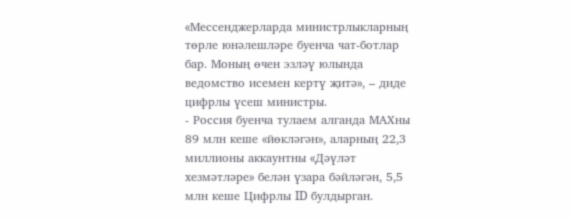«Мессенджерларда министрлыкларның төрле юнәлешләре буенча чат-ботлар бар. Моның өчен эзләү юлында ведомство исемен кертү җитә», – диде цифрлы үсеш министры.
- Россия буенча тулаем алганда МАХны 89 млн кеше «йөкләгән», аларның 22,3 миллионы аккаунтны «Дәүләт хезмәтләре» белән үзара бәйләгән, 5,5 млн кеше Цифрлы ID булдырган.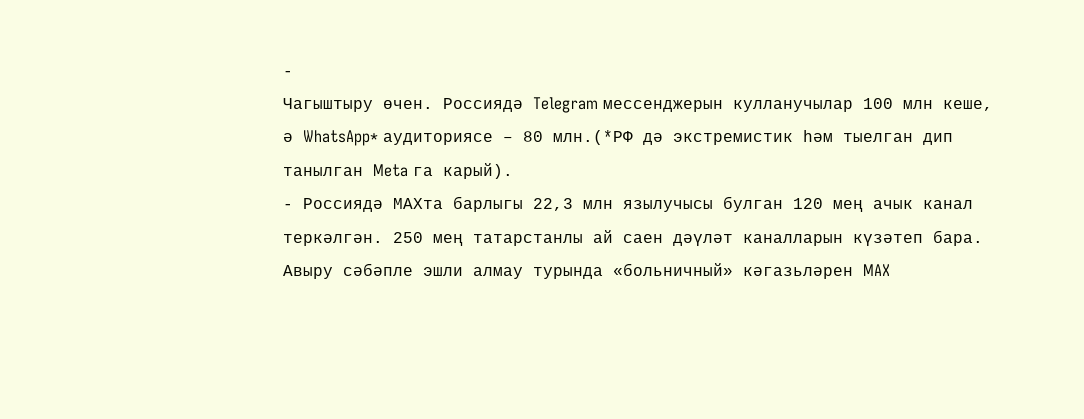-
Чагыштыру өчен. Россиядә Telegram мессенджерын кулланучылар 100 млн кеше, ә WhatsApp* аудиториясе – 80 млн.(*РФ дә экстремистик һәм тыелган дип танылган Meta га карый).
- Россиядә МАХта барлыгы 22,3 млн язылучысы булган 120 мең ачык канал теркәлгән. 250 мең татарстанлы ай саен дәүләт каналларын күзәтеп бара.
Авыру сәбәпле эшли алмау турында «больничный» кәгазьләрен MAX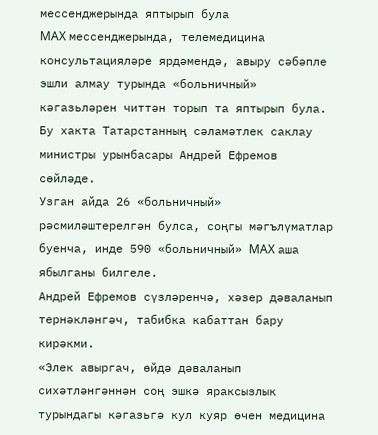мессенджерында яптырып була
MAX мессенджерында, телемедицина консультацияләре ярдәмендә, авыру сәбәпле эшли алмау турында «больничный» кәгазьләрен читтән торып та яптырып була. Бу хакта Татарстанның сәламәтлек саклау министры урынбасары Андрей Ефремов сөйләде.
Узган айда 26 «больничный» рәсмиләштерелгән булса, соңгы мәгълүматлар буенча, инде 590 «больничный» MAX аша ябылганы билгеле.
Андрей Ефремов сүзләренчә, хәзер дәваланып тернәкләнгәч, табибка кабаттан бару кирәкми.
«Элек авыргач, өйдә дәваланып сихәтләнгәннән соң эшкә яраксызлык турындагы кәгазьгә кул куяр өчен медицина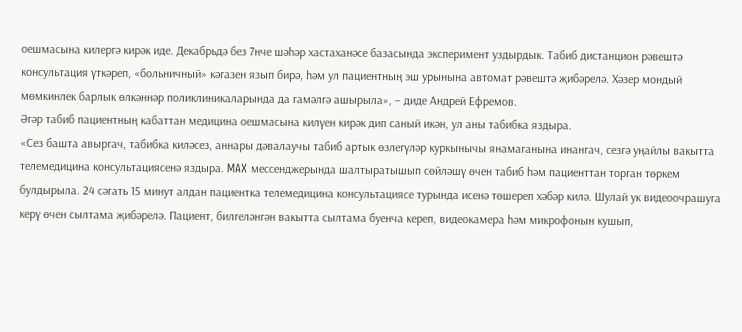оешмасына килергә кирәк иде. Декабрьдә без 7нче шәһәр хастаханәсе базасында эксперимент уздырдык. Табиб дистанцион рәвештә консультация үткәреп, «больничный» кәгазен язып бирә, һәм ул пациентның эш урынына автомат рәвештә җибәрелә. Хәзер мондый мөмкинлек барлык өлкәннәр поликлиникаларында да гамәлгә ашырыла», – диде Андрей Ефремов.
Әгәр табиб пациентның кабаттан медицина оешмасына килүен кирәк дип саный икән, ул аны табибка яздыра.
«Сез башта авыргач, табибка киләсез, аннары дәвалаучы табиб артык өзлегүләр куркынычы янамаганына инангач, сезгә уңайлы вакытта телемедицина консультациясенә яздыра. MAX мессенджерында шалтыратышып сөйләшү өчен табиб һәм пациенттан торган төркем булдырыла. 24 сәгать 15 минут алдан пациентка телемедицина консультациясе турында исенә төшереп хәбәр килә. Шулай ук видеоочрашуга керү өчен сылтама җибәрелә. Пациент, билгеләнгән вакытта сылтама буенча кереп, видеокамера һәм микрофонын кушып,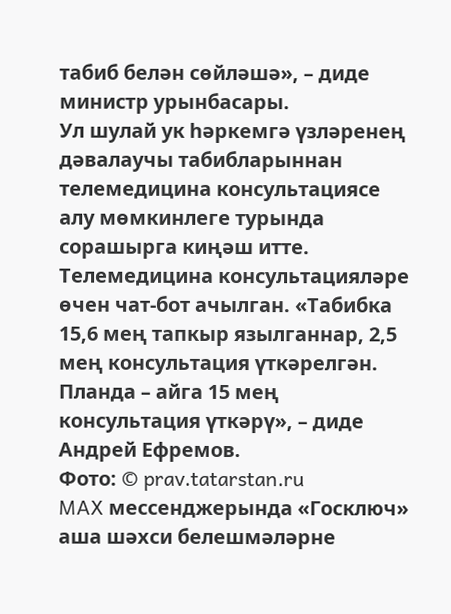табиб белән сөйләшә», – диде министр урынбасары.
Ул шулай ук һәркемгә үзләренең дәвалаучы табибларыннан телемедицина консультациясе алу мөмкинлеге турында сорашырга киңәш итте.
Телемедицина консультацияләре өчен чат-бот ачылган. «Табибка 15,6 мең тапкыр язылганнар, 2,5 мең консультация үткәрелгән. Планда – айга 15 мең консультация үткәрү», – диде Андрей Ефремов.
Фото: © prav.tatarstan.ru
MAX мессенджерында «Госключ» аша шәхси белешмәләрне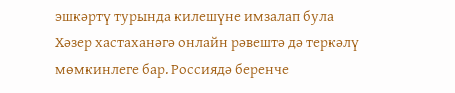эшкәртү турында килешүне имзалап була
Хәзер хастаханәгә онлайн рәвештә дә теркәлү мөмкинлеге бар. Россиядә беренче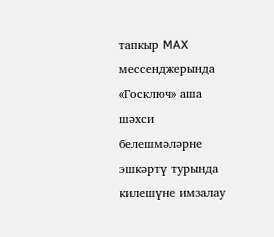тапкыр MAX мессенджерында «Госключ» аша шәхси белешмәләрне эшкәртү турында килешүне имзалау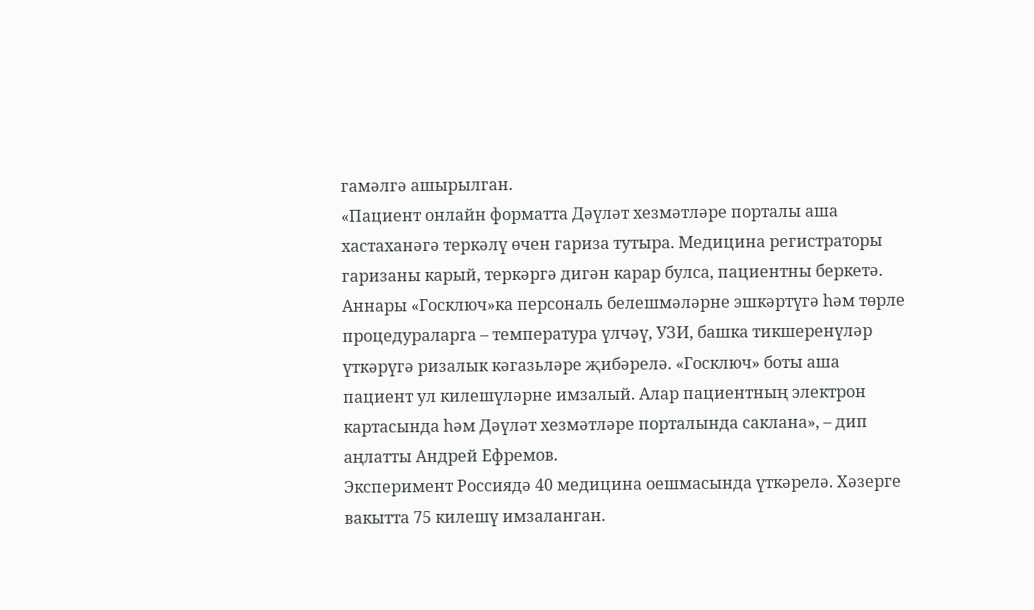гамәлгә ашырылган.
«Пациент онлайн форматта Дәүләт хезмәтләре порталы аша хастаханәгә теркәлү өчен гариза тутыра. Медицина регистраторы гаризаны карый, теркәргә дигән карар булса, пациентны беркетә. Аннары «Госключ»ка персональ белешмәләрне эшкәртүгә һәм төрле процедураларга – температура үлчәү, УЗИ, башка тикшеренүләр үткәрүгә ризалык кәгазьләре җибәрелә. «Госключ» боты аша пациент ул килешүләрне имзалый. Алар пациентның электрон картасында һәм Дәүләт хезмәтләре порталында саклана», – дип аңлатты Андрей Ефремов.
Эксперимент Россиядә 40 медицина оешмасында үткәрелә. Хәзерге вакытта 75 килешү имзаланган.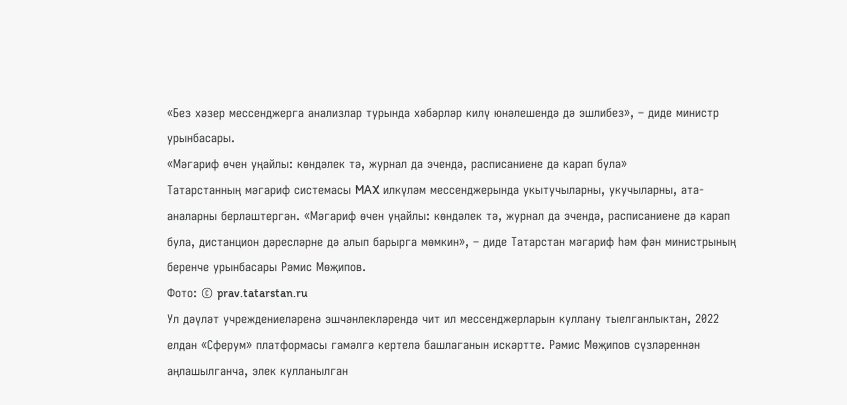«Без хәзер мессенджерга анализлар турында хәбәрләр килү юнәлешендә дә эшлибез», – диде министр урынбасары.
«Мәгариф өчен уңайлы: көндәлек тә, журнал да эчендә, расписаниене дә карап була»
Татарстанның мәгариф системасы MAX илкүләм мессенджерында укытучыларны, укучыларны, ата-аналарны берләштергән. «Мәгариф өчен уңайлы: көндәлек тә, журнал да эчендә, расписаниене дә карап була, дистанцион дәресләрне дә алып барырга мөмкин», – диде Татарстан мәгариф һәм фән министрының беренче урынбасары Рәмис Мөҗипов.
Фото: © prav.tatarstan.ru
Ул дәүләт учреждениеләренә эшчәнлекләрендә чит ил мессенджерларын куллану тыелганлыктан, 2022 елдан «Сферум» платформасы гамәлгә кертелә башлаганын искәртте. Рәмис Мөҗипов сүзләреннән аңлашылганча, элек кулланылган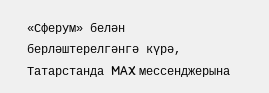«Сферум» белән берләштерелгәнгә күрә, Татарстанда MAX мессенджерына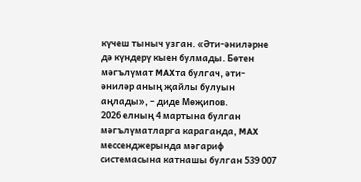күчеш тыныч узган. «Әти-әниләрне дә күндерү кыен булмады. Бөтен мәгълүмат MAXта булгач, әти-әниләр аның җайлы булуын аңлады», – диде Мөҗипов.
2026 елның 4 мартына булган мәгълүматларга караганда, MAX мессенджерында мәгариф системасына катнашы булган 539 007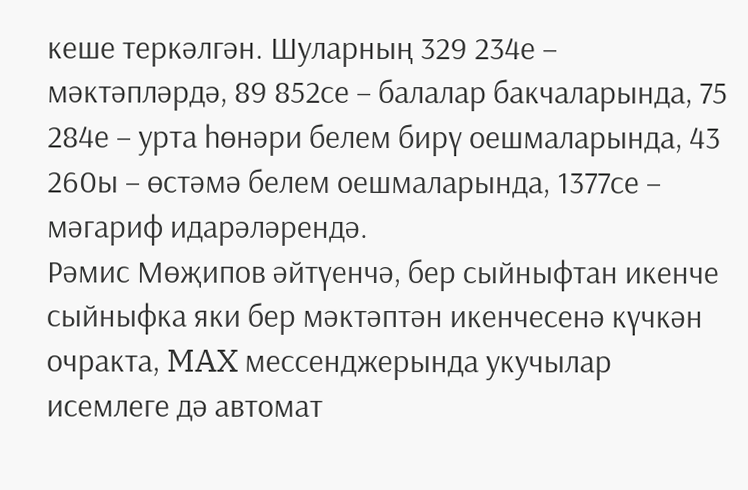кеше теркәлгән. Шуларның 329 234е – мәктәпләрдә, 89 852се – балалар бакчаларында, 75 284е – урта һөнәри белем бирү оешмаларында, 43 260ы – өстәмә белем оешмаларында, 1377се – мәгариф идарәләрендә.
Рәмис Мөҗипов әйтүенчә, бер сыйныфтан икенче сыйныфка яки бер мәктәптән икенчесенә күчкән очракта, MAX мессенджерында укучылар исемлеге дә автомат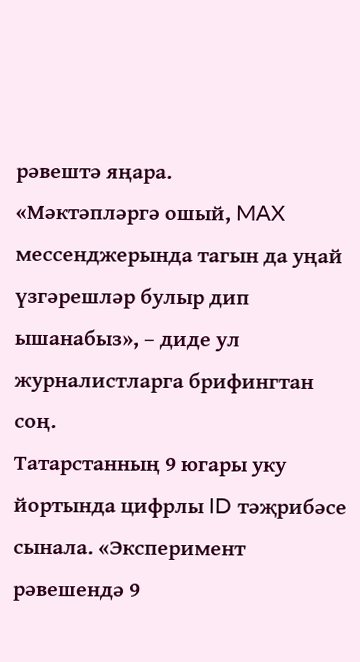рәвештә яңара.
«Мәктәпләргә ошый, MAX мессенджерында тагын да уңай үзгәрешләр булыр дип ышанабыз», – диде ул журналистларга брифингтан соң.
Татарстанның 9 югары уку йортында цифрлы ID тәҗрибәсе сынала. «Эксперимент рәвешендә 9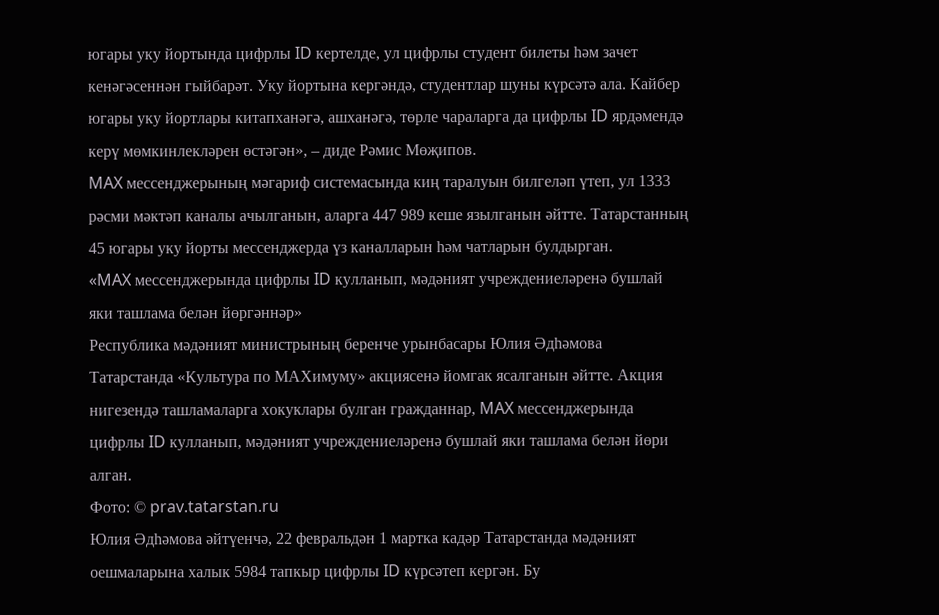югары уку йортында цифрлы ID кертелде, ул цифрлы студент билеты һәм зачет кенәгәсеннән гыйбарәт. Уку йортына кергәндә, студентлар шуны күрсәтә ала. Кайбер югары уку йортлары китапханәгә, ашханәгә, төрле чараларга да цифрлы ID ярдәмендә керү мөмкинлекләрен өстәгән», – диде Рәмис Мөҗипов.
MAX мессенджерының мәгариф системасында киң таралуын билгеләп үтеп, ул 1333 рәсми мәктәп каналы ачылганын, аларга 447 989 кеше язылганын әйтте. Татарстанның 45 югары уку йорты мессенджерда үз каналларын һәм чатларын булдырган.
«MAX мессенджерында цифрлы ID кулланып, мәдәният учреждениеләренә бушлай яки ташлама белән йөргәннәр»
Республика мәдәният министрының беренче урынбасары Юлия Әдһәмова Татарстанда «Культура по МАХимуму» акциясенә йомгак ясалганын әйтте. Акция нигезендә ташламаларга хокуклары булган гражданнар, MAX мессенджерында цифрлы ID кулланып, мәдәният учреждениеләренә бушлай яки ташлама белән йөри алган.
Фото: © prav.tatarstan.ru
Юлия Әдһәмова әйтүенчә, 22 февральдән 1 мартка кадәр Татарстанда мәдәният оешмаларына халык 5984 тапкыр цифрлы ID күрсәтеп кергән. Бу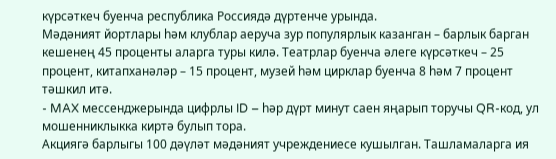күрсәткеч буенча республика Россиядә дүртенче урында.
Мәдәният йортлары һәм клублар аеруча зур популярлык казанган – барлык барган кешенең 45 проценты аларга туры килә. Театрлар буенча әлеге күрсәткеч – 25 процент, китапханәләр – 15 процент, музей һәм цирклар буенча 8 һәм 7 процент тәшкил итә.
- MAX мессенджерында цифрлы ID – һәр дүрт минут саен яңарып торучы QR-код, ул мошенниклыкка киртә булып тора.
Акциягә барлыгы 100 дәүләт мәдәният учреждениесе кушылган. Ташламаларга ия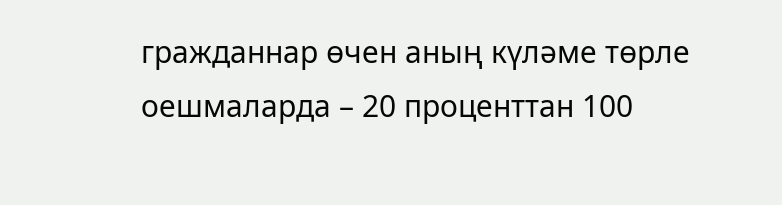гражданнар өчен аның күләме төрле оешмаларда – 20 проценттан 100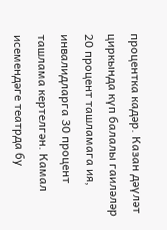процентка кадәр. Казан дәүләт циркында күп балалы гаиләләр 20 процент ташламага ия, инвалидларга 30 процент ташлама кертелгән. Камал исемендәге театрда бу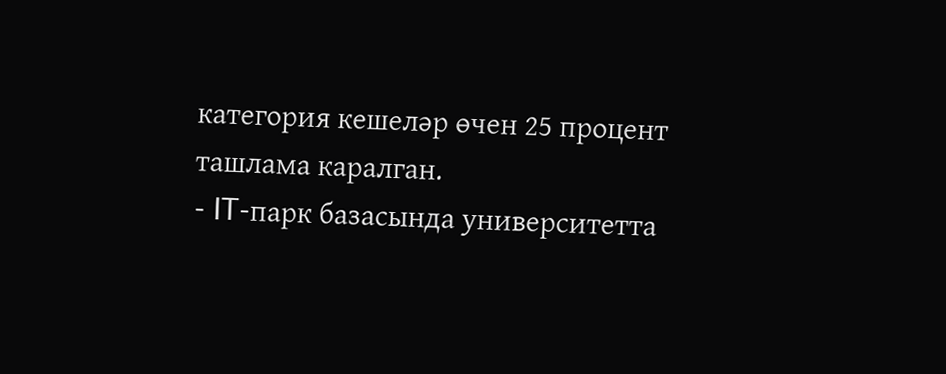категория кешеләр өчен 25 процент ташлама каралган.
- IT-парк базасында университетта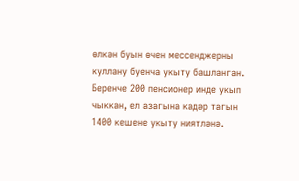өлкән буын өчен мессенджерны куллану буенча укыту башланган. Беренче 200 пенсионер инде укып чыккан, ел азагына кадәр тагын 1400 кешене укыту ниятләнә.